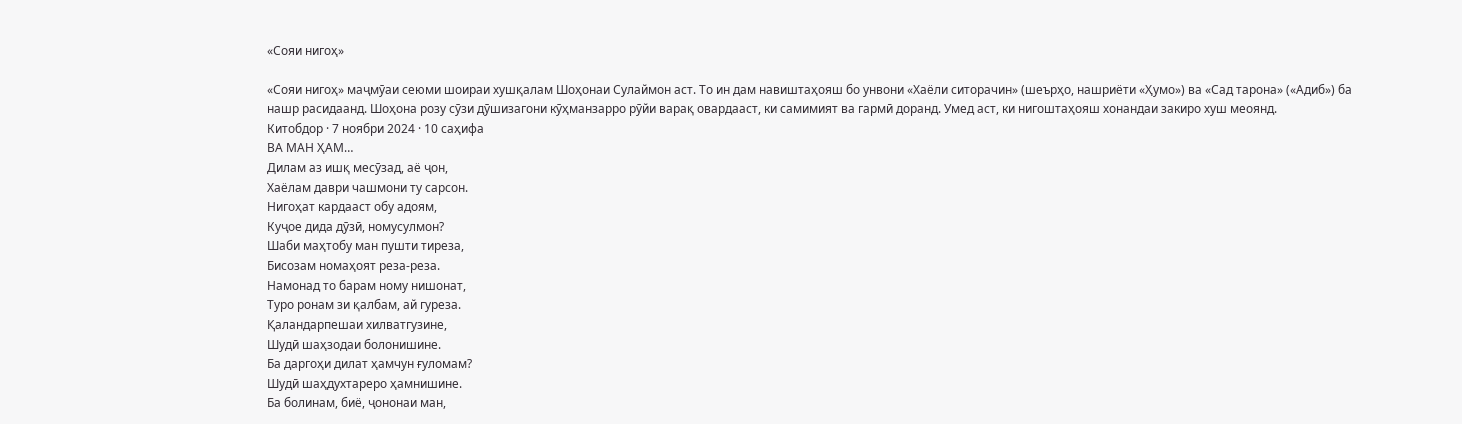«Сояи нигоҳ»

«Сояи нигоҳ» маҷмӯаи сеюми шоираи хушқалам Шоҳонаи Сулаймон аст. То ин дам навиштаҳояш бо унвони «Хаёли ситорачин» (шеърҳо, нашриёти «Ҳумо») ва «Сад тарона» («Адиб») ба нашр расидаанд. Шоҳона розу сӯзи дӯшизагони кӯҳманзарро рӯйи варақ овардааст, ки самимият ва гармӣ доранд. Умед аст, ки нигоштаҳояш хонандаи закиро хуш меоянд.
Китобдор · 7 ноябри 2024 · 10 саҳифа
ВА МАН ҲАМ…
Дилам аз ишқ месӯзад, аё ҷон,
Хаёлам даври чашмони ту сарсон.
Нигоҳат кардааст обу адоям,
Куҷое дида дӯзӣ, номусулмон?
Шаби маҳтобу ман пушти тиреза,
Бисозам номаҳоят реза-реза.
Намонад то барам ному нишонат,
Туро ронам зи қалбам, ай гуреза.
Қаландарпешаи хилватгузине,
Шудӣ шаҳзодаи болонишине.
Ба даргоҳи дилат ҳамчун ғуломам?
Шудӣ шаҳдухтареро ҳамнишине.
Ба болинам, биё, ҷононаи ман,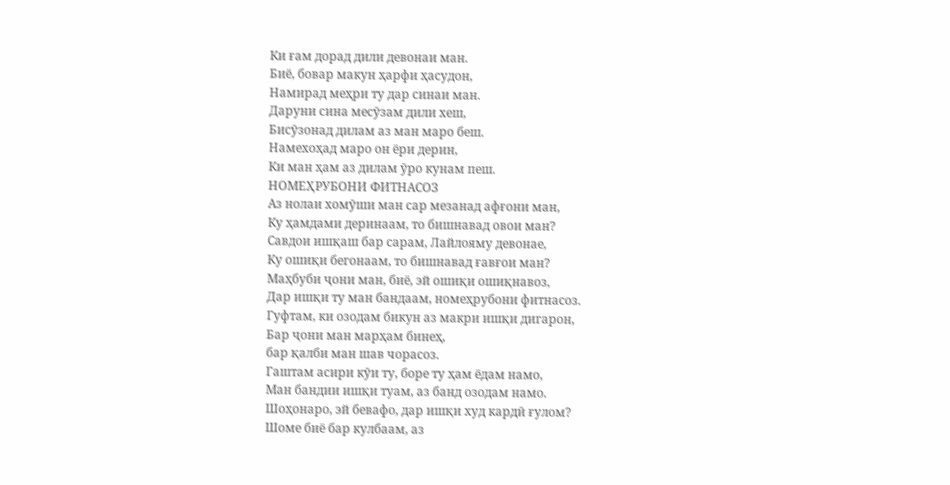Ки ғам дорад дили девонаи ман.
Биё, бовар макун ҳарфи ҳасудон,
Намирад меҳри ту дар синаи ман.
Даруни сина месӯзам дили хеш,
Бисӯзонад дилам аз ман маро беш.
Намехоҳад маро он ёри дерин,
Ки ман ҳам аз дилам ӯро кунам пеш.
НОМЕҲРУБОНИ ФИТНАСОЗ
Аз нолаи хомӯши ман сар мезанад афғони ман,
Ку ҳамдами деринаам, то бишнавад овои ман?
Савдои ишқаш бар сарам, Лайлояму девонае,
Ку ошиқи бегонаам, то бишнавад ғавғои ман?
Маҳбуби ҷони ман, биё, эй ошиқи ошиқнавоз,
Дар ишқи ту ман бандаам, номеҳрубони фитнасоз.
Гуфтам, ки озодам бикун аз макри ишқи дигарон,
Бар ҷони ман марҳам бинеҳ,
бар қалби ман шав чорасоз.
Гаштам асири кӯи ту, боре ту ҳам ёдам намо,
Ман бандии ишқи туам, аз банд озодам намо.
Шоҳонаро, эй бевафо, дар ишқи худ кардӣ ғулом?
Шоме биё бар кулбаам, аз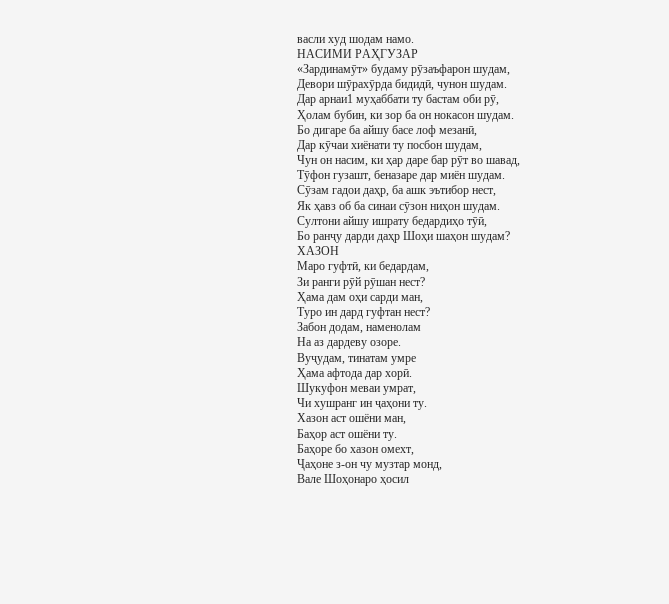васли худ шодам намо.
НАСИМИ РАҲГУЗАР
«Зардинамӯт» будаму рӯзаъфарон шудам,
Девори шӯрахӯрда бидидӣ, чунон шудам.
Дар арнаи1 муҳаббати ту бастам оби рӯ,
Ҳолам бубин, ки зор ба он нокасон шудам.
Бо дигаре ба айшу басе лоф мезанӣ,
Дар кӯчаи хиёнати ту посбон шудам,
Чун он насим, ки ҳар даре бар рӯт во шавад,
Тӯфон гузашт, беназаре дар миён шудам.
Сӯзам гадои даҳр, ба ашк эътибор нест,
Як ҳавз об ба синаи сӯзон ниҳон шудам.
Султони айшу ишрату бедардиҳо тӯӣ,
Бо ранҷу дарди даҳр Шоҳи шаҳон шудам?
ХАЗОН
Маро гуфтӣ, ки бедардам,
Зи ранги рӯй рӯшан нест?
Ҳама дам оҳи сарди ман,
Туро ин дард гуфтан нест?
Забон додам, наменолам
На аз дардеву озоре.
Вуҷудам, тинатам умре
Ҳама афтода дар хорӣ.
Шукуфон меваи умрат,
Чи хушранг ин ҷаҳони ту.
Хазон аст ошёни ман,
Баҳор аст ошёни ту.
Баҳоре бо хазон омехт,
Ҷаҳоне з-он чу музтар монд,
Вале Шоҳонаро ҳосил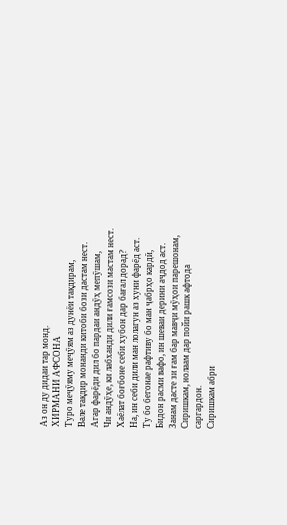Аз он ду дидаи тар монд.
ХИРМАНИ АФСОНА
Туро меҷӯяму меҷӯям аз дунёи тақдирам,
Вале тақдир монанди китоби бози дастам нест.
Агар фарёди дил бо пардаи андӯҳ мепӯшам,
Чи андӯҳе, ки лабханди дили ғамсози мастам нест.
Хаёлат боғбоне себи хубон дар бағал дорад?
На, ин себи дили ман лолагун аз хуни фарёд аст.
Ту бо бегонае рафтиву бо ман ҷабрҳо кардӣ,
Бидон расми вафо, ин шеваи дерини аҷдод аст.
Занам дасте зи ғам бар мавҷи мӯҳои парешонам,
Сиришкам, нолаам дар пойи рашк афтода саргардон.
Сиришкам абри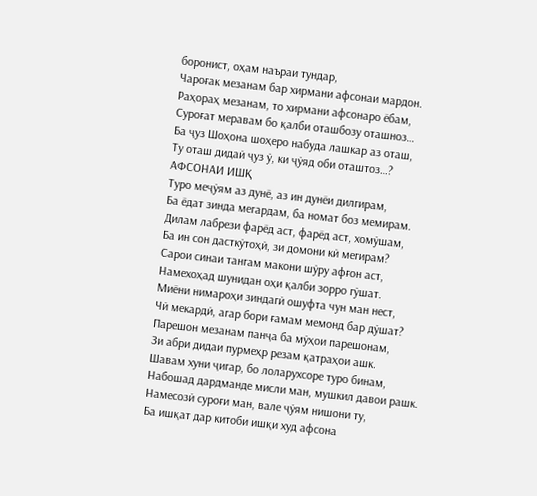боронист, оҳам наъраи тундар,
Чароғак мезанам бар хирмани афсонаи мардон.
Раҳораҳ мезанам, то хирмани афсонаро ёбам,
Суроғат меравам бо қалби оташбозу оташноз…
Ба ҷуз Шоҳона шоҳеро набуда лашкар аз оташ,
Ту оташ дидаӣ ҷуз ӯ, ки ҷӯяд оби оташтоз…?
АФСОНАИ ИШҚ
Туро меҷӯям аз дунё, аз ин дунёи дилгирам,
Ба ёдат зинда мегардам, ба номат боз мемирам.
Дилам лабрези фарёд аст, фарёд аст, хомӯшам,
Ба ин сон дасткӯтоҳӣ, зи домони кӣ мегирам?
Сарои синаи тангам макони шӯру афғон аст,
Намехоҳад шунидан оҳи қалби зорро гӯшат.
Миёни нимароҳи зиндагӣ ошуфта чун ман нест,
Чӣ мекардӣ, агар бори ғамам мемонд бар дӯшат?
Парешон мезанам панҷа ба мӯҳои парешонам,
Зи абри дидаи пурмеҳр резам қатраҳои ашк.
Шавам хуни ҷигар, бо лоларухсоре туро бинам,
Набошад дардманде мисли ман, мушкил давои рашк.
Намесозӣ суроғи ман, вале ҷӯям нишони ту,
Ба ишқат дар китоби ишқи худ афсона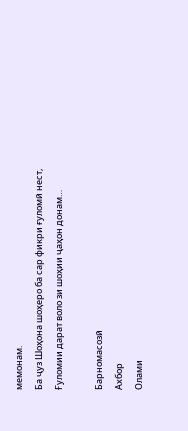мемонам.
Ба ҷуз Шоҳона шоҳеро ба сар фикри ғуломӣ нест,
Ғуломии дарат воло зи шоҳии ҷаҳон донам…

Барномасозӣ
Ахбор
Олами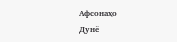Афсонаҳо
Дунё